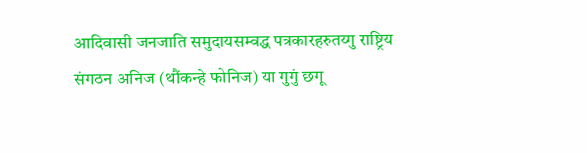आदिवासी जनजाति समुदायसम्वद्ध पत्रकारहरुतय्गु राष्ट्रिय संगठन अनिज (थौंकन्हे फोनिज) या गुगुं छगू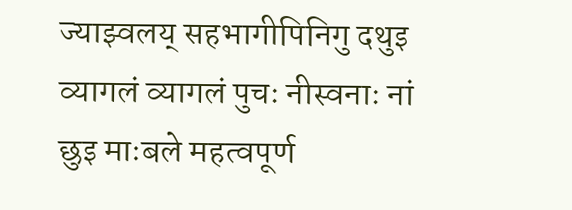ज्याझ्वलय् सहभागीपिनिगु दथुइ व्यागलं व्यागलं पुचः नीस्वनाः नां छुइ माःबले महत्वपूर्ण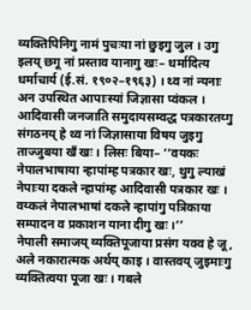व्यक्तिपिनिगु नामं पुचःया नां छुइगु जुल । उगु इलय् छगू नां प्रस्ताव यानागु खः– धर्मादित्य धर्माचार्य (ई.सं. १९०२–१९६३) । थ्व नां न्यनाः अन उपस्थित आपाःस्यां जिज्ञासा प्वंकल । आदिवासी जनजाति समुदायसम्वद्ध पत्रकारतय्गु संगठनय् हे थ्व नां जिज्ञासाया विषय जुइगु ताज्जुबया खँ खः । लिसः बिया– ‘‘वयकः नेपालभाषाया न्हापांम्ह पत्रकार खः, थुगु ल्याखं नेपाःया दकले न्हापांम्ह आदिवासी पत्रकार खः । वय्कलं नेपालभाषां दकले न्हापांगु पत्रिकाया सम्पादन व प्रकाशन याना दीगु खः ।’’
नेपाली समाजय् व्यक्तिपूजाया प्रसंग यक्व हे जू, अले नकारात्मक अर्थय् काइ । वास्तवय् जुइमाःगु व्यक्तित्वया पूजा खः । गबले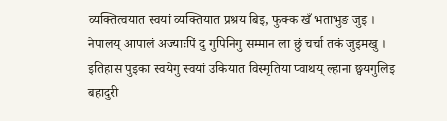व्यक्तित्वयात स्वयां व्यक्तियात प्रश्रय बिइ, फुक्क खँ भताभुङ जुइ । नेपालय् आपालं अज्याःपिं दु गुपिनिगु सम्मान ला छुं चर्चा तकं जुइमखु । इतिहास पुइका स्वयेगु स्वयां उकियात विस्मृतिया प्वाथय् ल्हाना छ्वयगुलिइ बहादुरी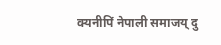क्यनीपिं नेपाली समाजय् दु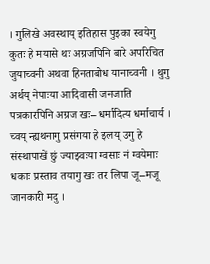। गुलिखे अवस्थाय् इतिहास पुइका स्वयेगु कुतः हे मयासे थः अग्रजपिनि बारे अपरिचित जुयाच्वनी अथवा हिनताबोध यानाच्वनी । थुगु अर्थय् नेपाःया आदिवासी जनजाति पत्रकारपिनि अग्रज खः– धर्मादित्य धर्माचार्य । च्वय् न्ह्यथनागु प्रसंगया हे इलय् उगु हे संस्थापाखें छुं ज्याझ्वःया ग्वसाः नं ग्वयेमाः धकाः प्रस्ताव तयागु खः तर लिपा जू–मजू जानकारी मदु ।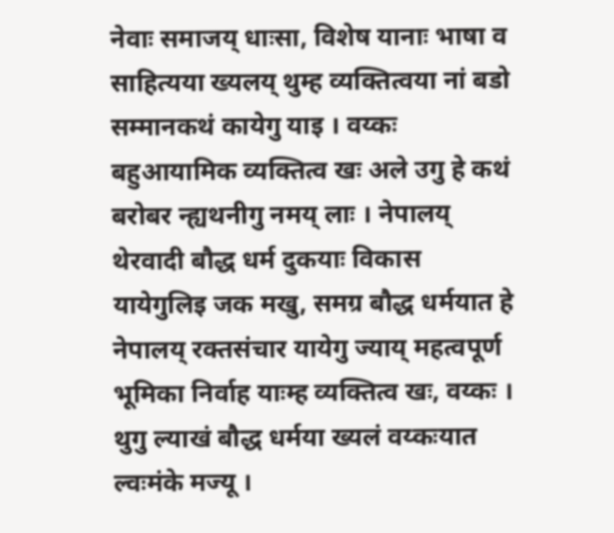नेवाः समाजय् धाःसा, विशेष यानाः भाषा व साहित्यया ख्यलय् थुम्ह व्यक्तित्वया नां बडो सम्मानकथं कायेगु याइ । वय्कः बहुआयामिक व्यक्तित्व खः अले उगु हे कथं बरोबर न्ह्यथनीगु नमय् लाः । नेपालय् थेरवादी बौद्ध धर्म दुकयाः विकास यायेगुलिइ जक मखु, समग्र बौद्ध धर्मयात हे नेपालय् रक्तसंचार यायेगु ज्याय् महत्वपूर्ण भूमिका निर्वाह याःम्ह व्यक्तित्व खः, वय्कः । थुगु ल्याखं बौद्ध धर्मया ख्यलं वय्कःयात ल्वःमंके मज्यू ।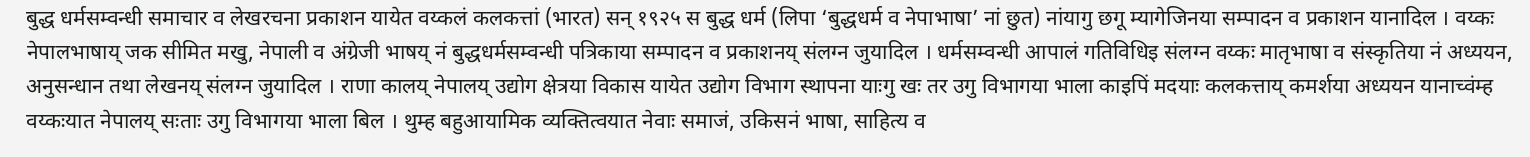बुद्ध धर्मसम्वन्धी समाचार व लेखरचना प्रकाशन यायेत वय्कलं कलकत्तां (भारत) सन् १९२५ स बुद्ध धर्म (लिपा ‘बुद्धधर्म व नेपाभाषा’ नां छुत) नांयागु छगू म्यागेजिनया सम्पादन व प्रकाशन यानादिल । वय्कः नेपालभाषाय् जक सीमित मखु, नेपाली व अंग्रेजी भाषय् नं बुद्धधर्मसम्वन्धी पत्रिकाया सम्पादन व प्रकाशनय् संलग्न जुयादिल । धर्मसम्वन्धी आपालं गतिविधिइ संलग्न वय्कः मातृभाषा व संस्कृतिया नं अध्ययन, अनुसन्धान तथा लेखनय् संलग्न जुयादिल । राणा कालय् नेपालय् उद्योग क्षेत्रया विकास यायेत उद्योग विभाग स्थापना याःगु खः तर उगु विभागया भाला काइपिं मदयाः कलकत्ताय् कमर्शया अध्ययन यानाच्वंम्ह वय्कःयात नेपालय् सःताः उगु विभागया भाला बिल । थुम्ह बहुआयामिक व्यक्तित्वयात नेवाः समाजं, उकिसनं भाषा, साहित्य व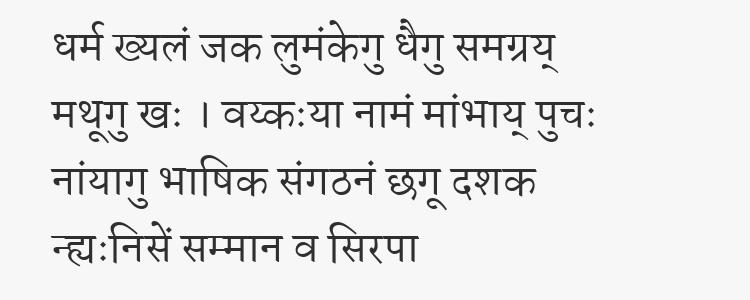धर्म ख्यलं जक लुमंकेगु धैगु समग्रय् मथूगु खः । वय्कःया नामं मांभाय् पुचः नांयागु भाषिक संगठनं छगू दशक न्ह्यःनिसें सम्मान व सिरपा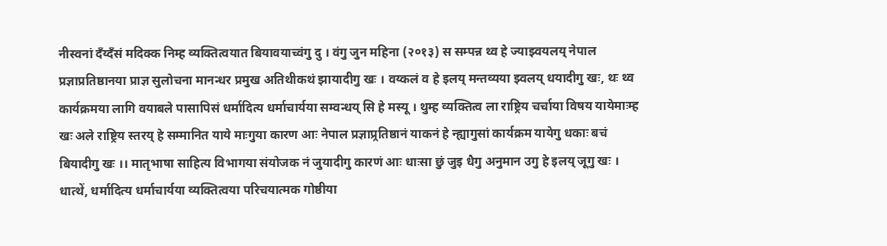नीस्वनां दँय्दँसं मदिक्क निम्ह व्यक्तित्वयात बियावयाच्वंगु दु । वंगु जुन महिना (२०१३) स सम्पन्न थ्व हे ज्याझ्वयलय् नेपाल प्रज्ञाप्रतिष्ठानया प्राज्ञ सुलोचना मानन्धर प्रमुख अतिथीकथं झायादीगु खः । वय्कलं व हे इलय् मन्तव्यया झ्वलय् धयादीगु खः, थः थ्व कार्यक्रमया लागि वयाबले पासापिसं धर्मादित्य धर्माचार्यया सम्वन्धय् सि हे मस्यू । थुम्ह व्यक्तित्व ला राष्ट्रिय चर्चाया विषय यायेमाःम्ह खः अले राष्ट्रिय स्तरय् हे सम्मानित याये माःगुया कारण आः नेपाल प्रज्ञाप्र्रतिष्ठानं याकनं हे न्ह्यागुसां कार्यक्रम यायेगु धकाः बचं बियादीगु खः ।। मातृभाषा साहित्य विभागया संयोजक नं जुयादीगु कारणं आः धाःसा छुं जुइ धैगु अनुमान उगु हे इलय् जूगु खः । धात्थें, धर्मादित्य धर्माचार्यया व्यक्तित्वया परिचयात्मक गोष्ठीया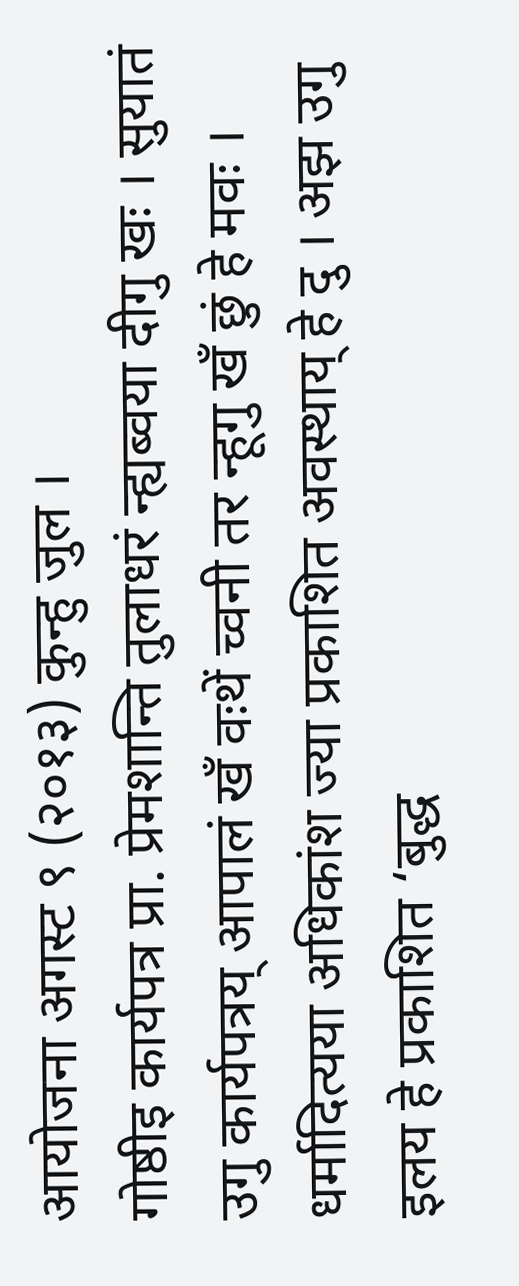आयोजना अगस्ट ९ (२०१३) कुन्हु जुल ।
गोष्ठीइ कार्यपत्र प्रा. प्रेमशान्ति तुलाधरं न्ह्यब्वया दीगु खः । सुयातं उगु कार्यपत्रय् आपालं खँ वःथें च्वनी तर न्हूगु खँ छुं हे मवः । धर्मादित्यया अधिकांश ज्या प्रकाशित अवस्थाय् हे दु । अझ उगु इलय हे प्रकाशित ‘बुद्ध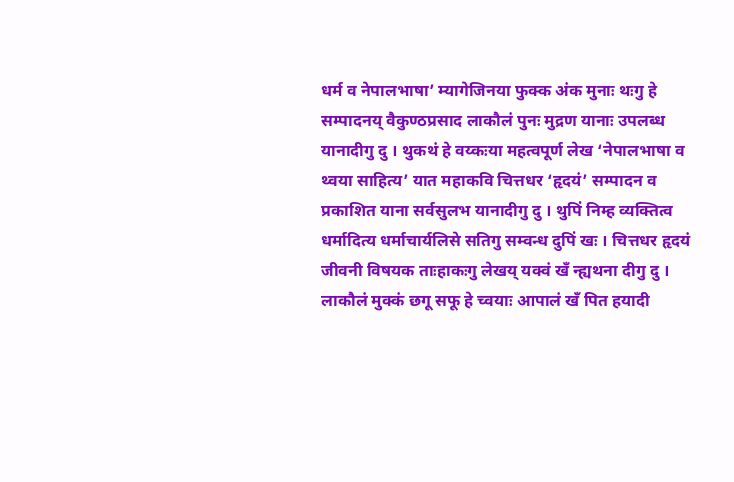धर्म व नेपालभाषा’ म्यागेजिनया फुक्क अंक मुनाः थःगु हे सम्पादनय् वैकुण्ठप्रसाद लाकौलं पुनः मुद्रण यानाः उपलब्ध यानादीगु दु । थुकथं हे वय्कःया महत्वपूर्ण लेख ‘नेपालभाषा व थ्वया साहित्य’ यात महाकवि चित्तधर ‘हृदयं’ सम्पादन व प्रकाशित याना सर्वसुलभ यानादीगु दु । थुपिं निम्ह व्यक्तित्व धर्मादित्य धर्माचार्यलिसे सतिगु सम्वन्ध दुपिं खः । चित्तधर हृदयं जीवनी विषयक ताःहाकःगु लेखय् यक्वं खँ न्ह्यथना दीगु दु । लाकौलं मुक्कं छगू सफू हे च्वयाः आपालं खँ पित हयादी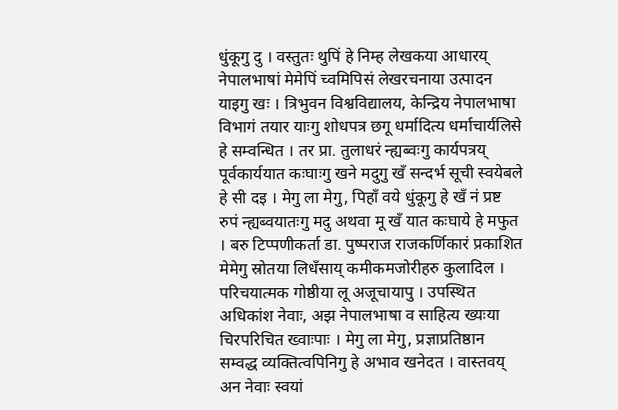धुंकूगु दु । वस्तुतः थुपिं हे निम्ह लेखकया आधारय् नेपालभाषां मेमेपिं च्वमिपिसं लेखरचनाया उत्पादन याइगु खः । त्रिभुवन विश्वविद्यालय, केन्द्रिय नेपालभाषा विभागं तयार याःगु शोधपत्र छगू धर्मादित्य धर्माचार्यलिसे हे सम्वन्धित । तर प्रा. तुलाधरं न्ह्यब्वःगु कार्यपत्रय् पूर्वकार्ययात कःघाःगु खने मदुगु खँ सन्दर्भ सूची स्वयेबले हे सी दइ । मेगु ला मेगु, पिहाँ वये धुंकूगु हे खँ नं प्रष्ट रुपं न्ह्यब्वयातःगु मदु अथवा मू खँ यात कःघाये हे मफुत । बरु टिप्पणीकर्ता डा. पुष्पराज राजकर्णिकारं प्रकाशित मेमेगु स्रोतया लिधँसाय् कमीकमजोरीहरु कुलादिल ।
परिचयात्मक गोष्ठीया लू अजूचायापु । उपस्थित अधिकांश नेवाः, अझ नेपालभाषा व साहित्य ख्यःया चिरपरिचित ख्वाःपाः । मेगु ला मेगु, प्रज्ञाप्रतिष्ठान सम्वद्ध व्यक्तित्वपिनिगु हे अभाव खनेदत । वास्तवय् अन नेवाः स्वयां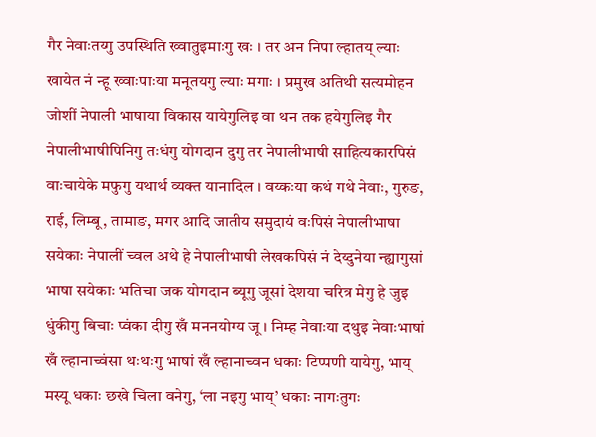गैर नेवाःतय्गु उपस्थिति ख्वातुइमाःगु खः । तर अन निपा ल्हातय् ल्याः खायेत नं न्हू ख्वाःपाःया मनूतयगु ल्याः मगाः । प्रमुख अतिथी सत्यमोहन जोशीं नेपाली भाषाया विकास यायेगुलिइ वा थन तक हयेगुलिइ गैर नेपालीभाषीपिनिगु तःधंगु योगदान दुगु तर नेपालीभाषी साहित्यकारपिसं वाःचायेके मफुगु यथार्थ व्यक्त यानादिल । वय्कःया कथं गथे नेवाः, गुरुङ, राई, लिम्बू, तामाङ, मगर आदि जातीय समुदायं वःपिसं नेपालीभाषा सयेकाः नेपालीं च्वल अथे हे नेपालीभाषी लेखकपिसं नं देय्दुनेया न्ह्यागुसां भाषा सयेकाः भतिचा जक योगदान ब्यूगु जूसां देशया चरित्र मेगु हे जुइ धुंकीगु बिचाः प्वंका दीगु खँ मननयोग्य जू । निम्ह नेवाःया दथुइ नेवाःभाषां खँ ल्हानाच्वंसा थःथःगु भाषां खँ ल्हानाच्वन धकाः टिप्पणी यायेगु, भाय् मस्यू धकाः छखे चिला वनेगु, ‘ला नइगु भाय्’ धकाः नागःतुगः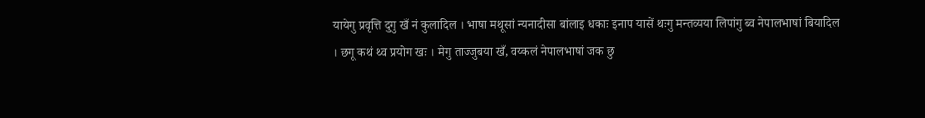यायेगु प्रवृत्ति दुगु खँ नं कुलादिल । भाषा मथूसां न्यनादीसा बांलाइ धकाः इनाप यासें थःगु मन्तव्यया लिपांगु ब्व नेपालभाषां बियादिल । छगू कथं थ्व प्रयोग खः । मेगु ताज्जुबया खँ, वय्कलं नेपालभाषां जक छु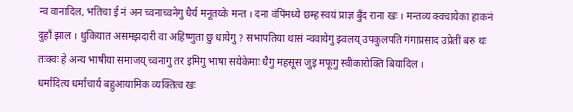न्व वानादिल, भतिचा ई नं अन च्वनाच्वनेगु धैर्य मनूतय्के मन्त । दना वंपिंमध्ये छम्ह स्वयं प्राज्ञ बुँद राना खः । मन्तव्य क्वचायेका हाकनं दुहाँ झाल । थुकियात असमझदारी वा अहिष्णुता छु धायेगु ? सभापतिया थासं न्ववायेगु झ्वलय् उपकुलपति गंगाप्रसाद उप्रेतीं बरु थः तःक्वः हे अन्य भाषीया समाजय् च्वनागु तर इमिगु भाषा सयेकेमाः धैगु महसूस जुइ मफूगु स्वीकारोक्ति बियादिल ।
धर्मादित्य धर्माचार्य बहुआयामिक व्यक्तित्व खः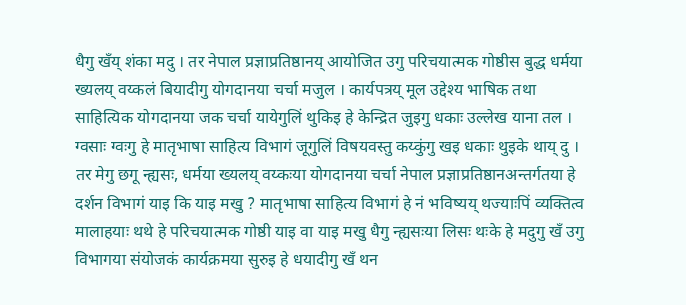धैगु खँय् शंका मदु । तर नेपाल प्रज्ञाप्रतिष्ठानय् आयोजित उगु परिचयात्मक गोष्ठीस बुद्ध धर्मया ख्यलय् वय्कलं बियादीगु योगदानया चर्चा मजुल । कार्यपत्रय् मूल उद्देश्य भाषिक तथा साहित्यिक योगदानया जक चर्चा यायेगुलिं थुकिइ हे केन्द्रित जुइगु धकाः उल्लेख याना तल । ग्वसाः ग्वःगु हे मातृभाषा साहित्य विभागं जूगुलिं विषयवस्तु कय्कुंगु खइ धकाः थुइके थाय् दु । तर मेगु छगू न्ह्यसः, धर्मया ख्यलय् वय्कःया योगदानया चर्चा नेपाल प्रज्ञाप्रतिष्ठानअन्तर्गतया हे दर्शन विभागं याइ कि याइ मखु ? मातृभाषा साहित्य विभागं हे नं भविष्यय् थज्याःपिं व्यक्तित्व मालाहयाः थथे हे परिचयात्मक गोष्ठी याइ वा याइ मखु धैगु न्ह्यसःया लिसः थःके हे मदुगु खँ उगु विभागया संयोजकं कार्यक्रमया सुरुइ हे धयादीगु खँ थन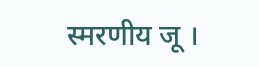स्मरणीय जू ।